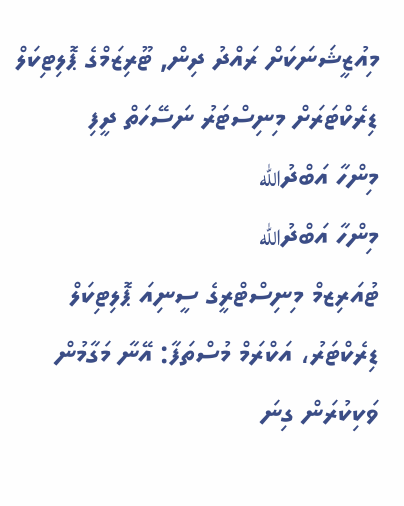މިއުޒީޝަނަކަށް ރައްދު ދިން, ޓޫރިޒަމްގެ ޕޮލިޓިކަލް ޑިރެކްޓަރަށް މިނިސްޓަރު ނަސޭހަތް ދީފި
މިންހާ އަބްދުالله
މިންހާ އަބްދުالله
ޓުއަރިޒމް މިނިސްޓްރީގެ ސީނިއަ ޕޮލިޓިކަލް ޑިރެކްޓަރު، އަކްރަމް މުސްތަފާ: އޭނާ މަގާމުން ވަކިކުރަން ގިނަ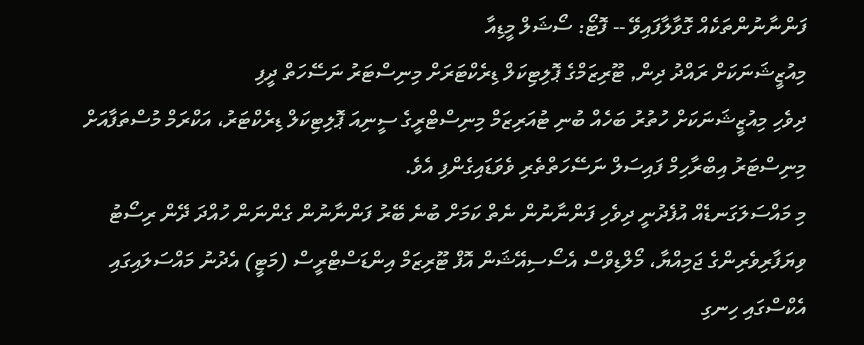ފަންނާނުންތަކެއް ގޮވާލާފައިވޭ -- ފޮޓޯ: ސޯޝަލް މީޑިއާ
މިއުޒީޝަނަކަށް ރައްދު ދިން, ޓޫރިޒަމްގެ ޕޮލިޓިކަލް ޑިރެކްޓަރަށް މިނިސްޓަރު ނަސޭހަތް ދީފި
ދިވެހި މިއުޒީޝަނަކަށް ހުތުރު ބަހެއް ބުނި ޓުއަރިޒަމް މިނިސްޓްރީގެ ސީނިއަ ޕޮލިޓިކަލް ޑިރެކްޓަރު، އަކްރަމް މުސްތަފާއަށް މިނިސްޓަރު އިބްރާހިމް ފައިސަލް ނަސޭހަތްތެރި ވެވަޑައިގެންފި އެވެ.
މި މައްސަލަގަނޑެއް އުފެދުނީ ދިވެހި ފަންނާނުން ނެތް ކަމަށް ބުނެ ބޭރު ފަންނާނުން ގެންނަން ހުއްދަ ދޭން ރިސޯޓު ވިޔަފާރިވެރިންގެ ޖަމިއްޔާ، މޯލްޑިވްސް އެސޯސިއޭޝަން އޮފް ޓޫރިޒަމް އިންޑަސްޓްރީސް (މަޓީ) އެދުނު މައްސަލައިގައި އެކްސްގައި ހިނގި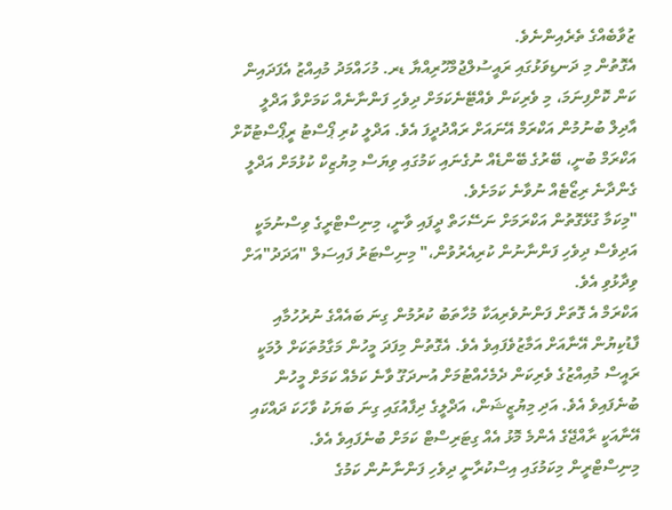ޒުވާބެއްގެ ތެރެއިންނެވެ.
އެގޮތުން މި ދަނޑިވަޅުގައި ރައީސުލްޖުމްހޫރިއްޔާ ޑރ. މުހައްމަދު މުއިއްޒު އެފަދައިން ކަން ކޮށްފިނަމަ، މި ވެރިކަން ވެއްޓޭނެކަމަށް ދިވެހި ފަންނާނެއް ކަމަށްވާ އަދްލީ އާދިލް ބުނުމުން އަކްރަމް އޭނައަށް ރައްދުދީފަ އެވެ. އަދްލީ ކުރި ޕޯސްޓު ރީޕޯސްޓުކޮށް އަކްރަމް ބުނީ، ބޭރުގެ ބޭންޑެއް ނުގެނައި ކަމުގައި ވިޔަސް މިޔުޒިކް ކުޅުމަށް އަދްލީ ގެންދާނެ ރިޒޯޓެއް ނުވާނެ ކަމަށެވެ.
"މިކަމާ ގުޅޭގޮތުން އަކްރަމަށް ނަސޭހަތް ދީފައި ވާނީ، މިނިސްޓްރީގެ ވިސްނުމަކީ އަދިވެސް ދިވެހި ފަންނާނުން ކުރިއެރުވުން،" މިނިސްޓަރު ފައިސަލް "އަދަދު"އަށް ވިދާޅުވި އެވެ.
އަކްރަމް އެ ގޮތަށް ފަންނުވެރިއަކާ މުހާތަބު ކުރުމުން ގިނަ ބައެއްގެ ނުރުހުމާއި ފާޑުކިޔުން އޭނާއަށް އަމާޒުވެފައިވެ އެވެ. އެގޮތުން މިފަދަ މީހުން މަގާމުތަކަށް ލުމަކީ ރައީސް މުއިއްޒުގެ ވެރިކަން ދެމެހެއްޓުމަށް އުނދަގޫ ވާނެ ކަމެއް ކަމަށް މީހުން ބުނެފައިވެ އެވެ. އަދި މިޔުޒީޝަން، އަދްލީގެ ދިފާއުގައި ގިނަ ބަޔަކު ވާހަކަ ދައްކައި އޭނާއަކީ ރާއްޖޭގެ އެންމެ މޮޅު އެއް ގިޓަރިސްޓް ކަމަށް ބުނެފައިވެ އެވެ.
މިނިސްޓްރީން މިކަމުގައި އިސްކުރާނީ ދިވެހި ފަންނާނުން ކަމުގެ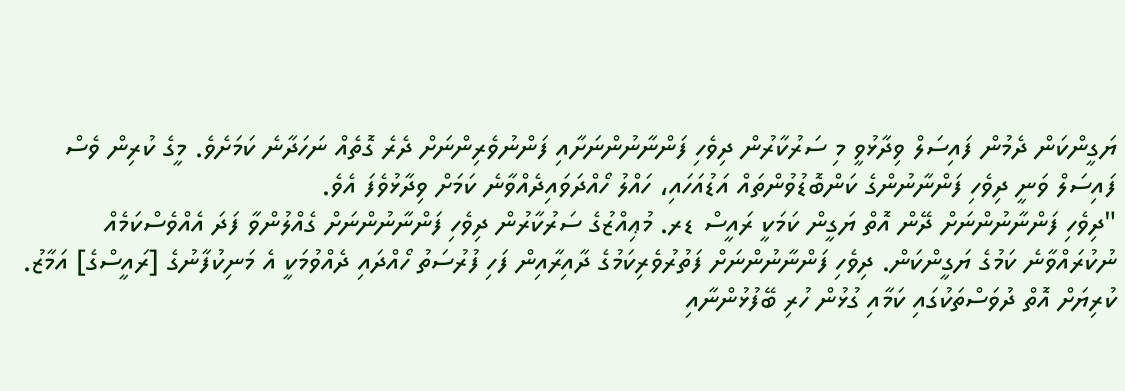ޔަގީންކަން ދެމުން ފައިސަލް ވިދާޅުވީ މި ސަރުކާރުން ދިވެހި ފަންނާނުންނަށާއި ފަންނުވެރިންނަށް ދެރެ ގޮތެއް ނަހަދާނެ ކަމަށެވެ. މީގެ ކުރިން ވެސް ފައިސަލް ވަނީ ދިވެހި ފަންނާނުންގެ ކަންބޮޑުވުންތައް އަޑުއަހައި، ހައްލު ހޯއްދަވައިދެއްވާނެ ކަމަށް ވިދާޅުވެފަ އެވެ.
"ދިވެހި ފަންނާނުންނަށް ދޭން އޮތް ޔަގީން ކަމަކީ ރައީސް ޑރ. މުޢިއްޒުގެ ސަރުކާރުން ދިވެހި ފަންނާނުންނަށް ގެއްލުންވާ ފަދަ އެއްވެސްކަމެއް ނުކުރައްވާނެ ކަމުގެ ޔަގީންކަން. ދިވެހި ފަންނާނުންނަށް ފަތުރުވެރިކަމުގެ ދާއިރާއިން ފަހި ފުރުސަތު ހޯއްދައި ދެއްވުމަކީ އެ މަނިކުފާނުގެ [ރައީސްގެ] އަމާޒު. ކުރިޔަށް އޮތް ދުވަސްތަކުގައި ކަމާއި ގުޅުން ހުރި ބޭފުޅުންނާއި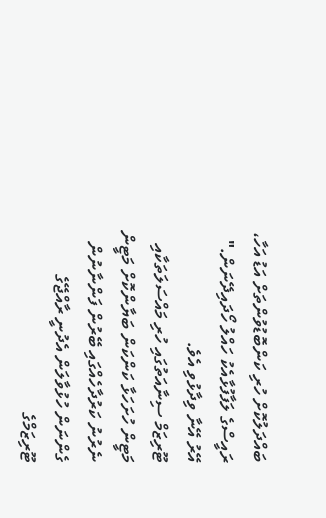ބައްދަލުކޮށް ހުރި ކަންބޮޑުވުންތަށް އަޑު އަހާ، ރައީސްގެ ލަފާފުޅާއެކު ހައްލު ހޯދައިދޭނަން." އޭރު އޭނާ ވިދާޅުވި އެވެ.
ޓޫރިޒަމް ސިނާއަތުގައި ހުރި މައްސަލަތަކާއި މަޓީން ހުށަހަޅާ ކަންކަން ބަޔާންކޮށް މަޓީން ނެރުނު ކަރުދާހެއްގައި ބޭރުން ފަންނާނުން ގެންނަން ހުޅުވާލަން އެދުނީ ރާއްޖޭގެ ޓޫރިޒަމްގެ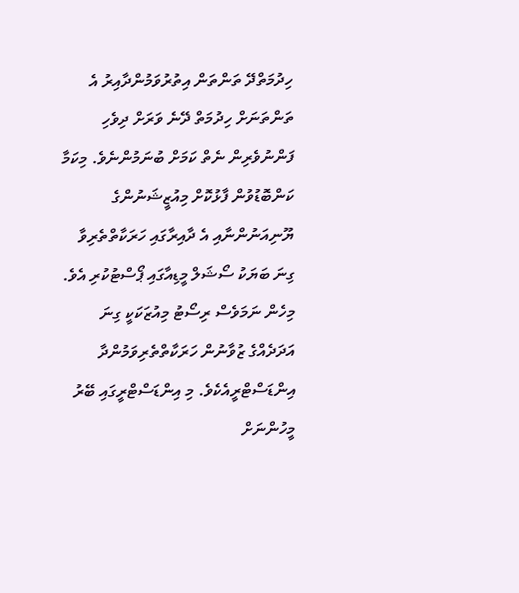ހިދުމަތްދޭ ތަންތަން އިތުރުވަމުންދާއިރު އެ ތަންތަނަށް ހިދުމަތް ދޭނެ ވަރަށް ދިވެހި ފަންނުވެރިން ނެތް ކަމަށް ބުނަމުންނެވެ. މިކަމާ ކަންބޮޑުވުން ފާޅުކޮށް މިއުޒީޝަނުންގެ ޔޫނިއަނުންނާއި އެ ދާއިރާގައި ހަރަކާތްތެރިވާ ގިނަ ބަޔަކު ސޯޝަލް މީޑިއާގައި ޕޯސްޓުކުރި އެވެ.
މިހެން ނަމަވެސް ރިސޯޓު މިއުޒަކަކީ ގިނަ އަދަދެއްގެ ޒުވާނުން ހަރަކާތްތެރިވަމުންދާ އިންޑަސްޓްރީއެކެވެ. މި އިންޑަސްޓްރީގައި ބޭރު މީހުންނަށް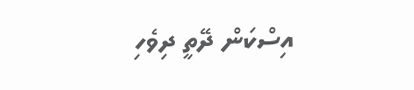އިސްކަން ދޭތީ ދިވެހި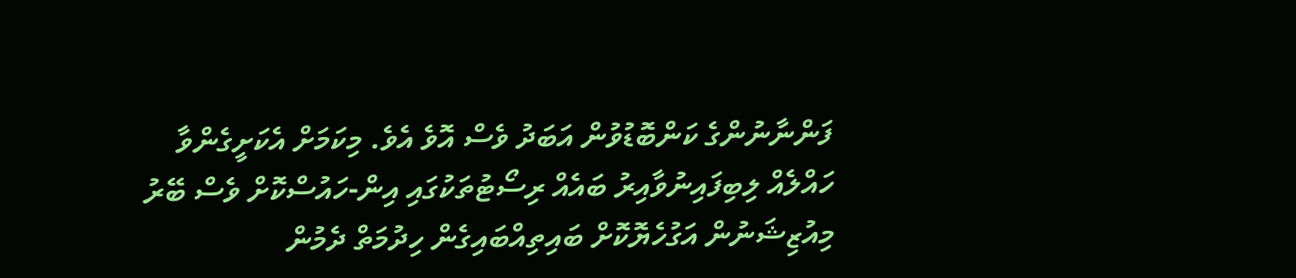ފަންނާނުންގެ ކަންބޮޑުވުން އަބަދު ވެސް އޮވެ އެވެ. މިކަމަށް އެކަށީގެންވާ ހައްލެއް ލިބިފައިނުވާއިރު ބައެއް ރިސޯޓުތަކުގައި އިން-ހައުސްކޮށް ވެސް ބޭރު މިއުޒިޝަނުން އަގުހެޔޮކޮށް ބައިތިއްބައިގެން ހިދުމަތް ދެމުން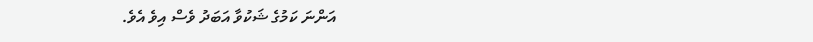އަންނަ ކަމުގެ ޝަކުވާ އަބަދު ވެސް އިވެ އެވެ.